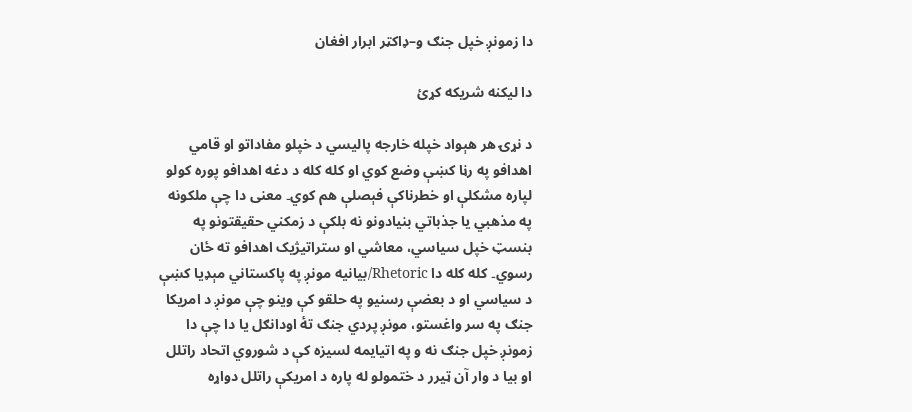دا زمونږ خپل جنګ و–ډاکټر ابرار افغان

دا ليکنه شريکه کړئ

د نړۍ هر هېواد خپله خارجه پاليسي د خپلو مفاداتو او قامي اهدافو په رڼا کښې وضع کوي او کله کله د دغه اهدافو پوره کولو لپاره مشکلې او خطرناکې فېصلې هم کوي۔ معنی دا چې ملکونه په مذهبي يا جذباتي بنيادونو نه بلکې د زمکني حقيقتونو په بنسټ خپل سياسي، معاشي او ستراتیژیک اهدافو ته ځان رسوي۔ کله کله دا Rhetoric/بيانيه مونږ په پاکستاني مېډيا کښې د سياسي او د بعضې رسنیو په حلقو کې وينو چې مونږ د امريکا جنګ په سر واغستو، مونږ پردي جنګ تۀ اودانګل يا دا چې دا زمونږ خپل جنګ نه و په اتيايمه لسيزه کې د شوروي اتحاد راتلل او بيا د وار آن ټيرر د ختمولو له پاره د امريکې راتلل دواړه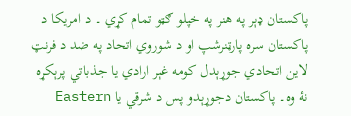پاکستان ډېر په هنر په خپلو ګټو تمام کړي ۔ د امريکا د پاکستان سره پارټنرشپ او د شوروي اتحاد په ضد د فرنټ لاين اتحادي جوړېدل کومه غېر ارادي يا جذباتي پرېکړه نۀ وه۔ پاکستان د‌جوړېدو پس د شرقي يا Eastern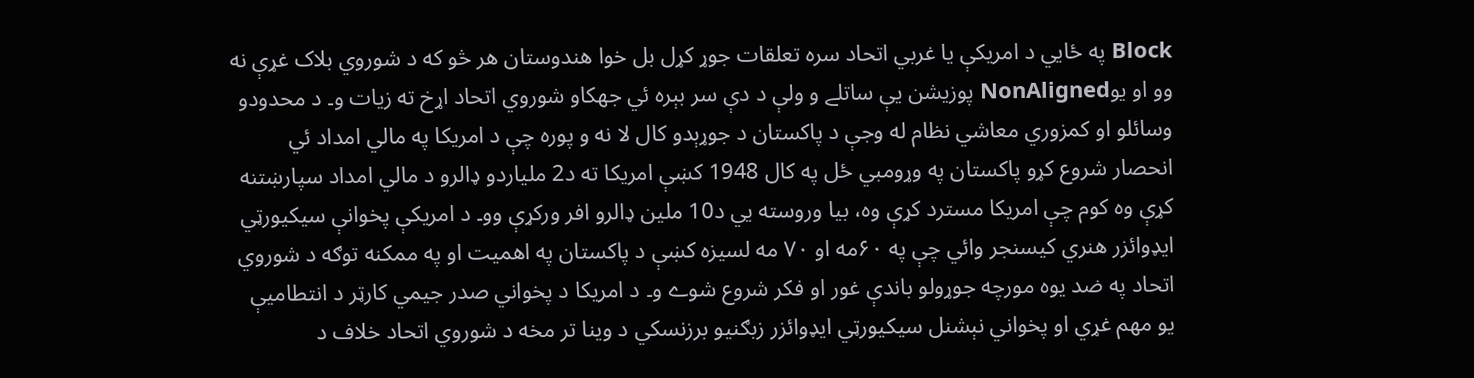Block په ځايي د امريکې يا غربي اتحاد سره تعلقات جوړ کړل بل خوا هندوستان هر څو که د شوروي بلاک غړې نه وو او يو‌NonAligned پوزيشن يې ساتلے و ولې د دې سر بېره ئي جهکاو شوروي اتحاد اړخ ته زيات و۔ د محدودو وسائلو او کمزوري معاشي نظام له وجې د پاکستان د جوړېدو کال لا نه و پوره چې د امريکا په مالي امداد ئي انحصار شروع کړو پاکستان په وړومبي ځل په کال 1948 کښې امريکا ته د‌2 ملياردو ډالرو د‌ مالي امداد سپارښتنه کړې وه کوم چې امريکا مسترد کړې وه، بيا وروسته يي د10 ملين ډالرو افر ورکړې وو۔ د امريکې پخوانې سيکيورټي ايډوائزر هنري کیسنجر وائي چې په ۶۰مه او ۷۰ مه لسيزه کښې د پاکستان په اهميت او په ممکنه توګه د شوروي اتحاد په ضد يوه مورچه جوړولو باندې غور او فکر شروع شوے و۔ د امريکا د پخواني صدر جيمي کارټر د انتطاميې يو مهم غړي او پخواني نېشنل سيکيورټي ايډوائزر زبګنيو برزنسکي د وينا تر مخه د شوروي اتحاد خلاف د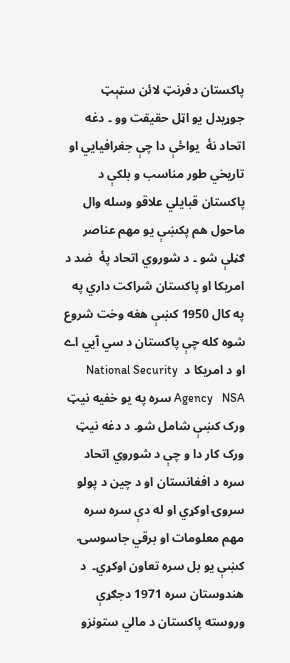پاکستان د‌فرنټ لائن سټېټ جوړيدل يو اټل حقيقت وو ۔ دغه اتحاد نۀ  يواځې دا چې جغرافيايي او تاريخي طور مناسب و بلکې د پاکستان قبايلي علاقو وسله وال ماحول هم پکښې يو مهم عناصر ګڼلې شو ۔ د شوروي اتحاد پۀ  ضد د امريکا او پاکستان شراکت داري په په کال 1950 کښې هغه وخت شروع شوه کله چې پاکستان د سي آيي اے او د امريکا د  National Security Agency   NSA سره په يو خفيه نيټ ورک کښې شامل شو۔ د دغه نيټ ورک کار دا و چې د شوروي اتحاد سره د افغانستان او د چين د پولو سروۍ اوکړي او له دې سره سره مهم معلومات او برقي جاسوسۍ کښې يو بل سره تعاون اوکړي۔  د هندوستان سره 1971 د‌جګړې وروسته پاکستان د مالي ستونزو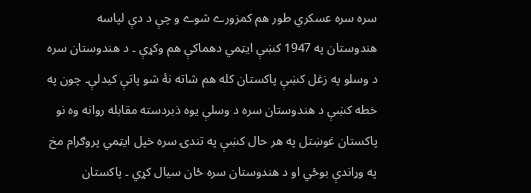سره سره عسکري طور هم کمزورے شوے و چې د دې لپاسه هندوستان په 1947 کښې ايټمي دهماکې هم وکړې ۔ د هندوستان سره د وسلو په زغل کښې پاکستان کله هم شاته نۀ شو پاتې کيدلې۔ چون په خطه کښې د هندوستان سره د وسلې يوه ذبردسته مقابله روانه وه نو پاکستان غوښتل په هر حال کښې په تندۍ سره خپل ايټمي پروګرام مخ په وړاندې بوځي او د ‌هندوستان سره ځان سيال کړي ۔ پاکستان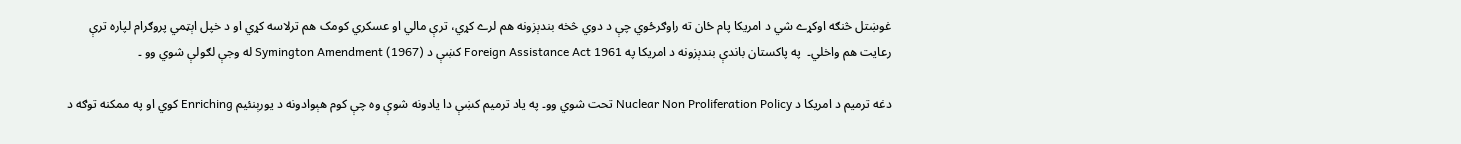غوښتل څنګه اوکړے شي د امريکا پام ځان ته راوګرځوي چې د دوي څخه بندېزونه هم لرے کړي، ترې مالي او عسکري کومک هم ترلاسه کړي او د خپل اېټمي پروګرام لپاره ترې رعايت هم واخلي۔  په پاکستان باندې بندېزونه د امريکا په Foreign Assistance Act 1961 کښې د Symington Amendment (1967) له وجې لګولې شوي وو ۔

دغه ترميم د امريکا د Nuclear Non Proliferation Policy تحت شوي وو۔ په ياد ترميم کښې دا يادونه شوې وه چې کوم هېوادونه د يورېنئيم Enriching کوي او په ممکنه توګه د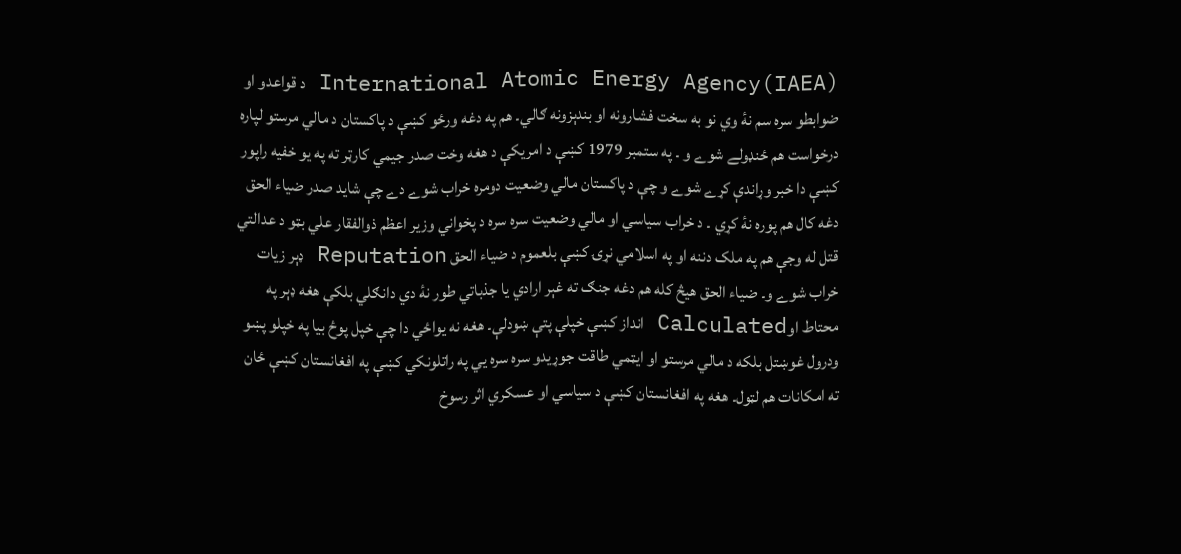International Atomic Energy Agency(IAEA) د قواعدو او ضوابطو سره سم نۀ وي نو به سخت فشارونه او بندېزونه ګالي۔ هم په دغه ورځو کښې د پاکستان د مالي مرستو لپاره درخواست هم ځنډولے شوے و ۔ په ستمبر 1979 کښې د امريکې د هغه وخت صدر جيمي کارټر ته په يو خفيه راپور کښې دا خبر وړاندې کړے شوے و چې د پاکستان مالي وضعیت دومره خراب شوے دے چې شايد صدر ضياء الحق دغه کال هم پوره نۀ کړي ۔ د خراب سياسي او مالي وضعیت سره سره د پخواني وزیر اعظم ذوالفقار علي بټو د عدالتي قتل له وجې هم په ملک دننه او په اسلامي نړۍ کښې بلعموم د ضياء الحق Reputation ډېر زيات خراب شوے و۔ ضياء الحق هيڅ کله هم دغه جنګ ته غېر ارادي يا جذباتي طور نۀ دي دانګلي بلکې هغه ډېر په محتاط اوCalculated انداز کښې خپلې پتې ښودلې۔ هغه نه يواځي دا چې خپل پوځ بيا په خپلو پښو ودرول غوښتل بلکه د مالي مرستو او ايټمي طاقت جوړيدو سره سره يي په راتلونکي کښې په افغانستان کښې ځان ته امکانات هم لټول۔ هغه په افغانستان کښې د سياسي او عسکري اثر رسوخ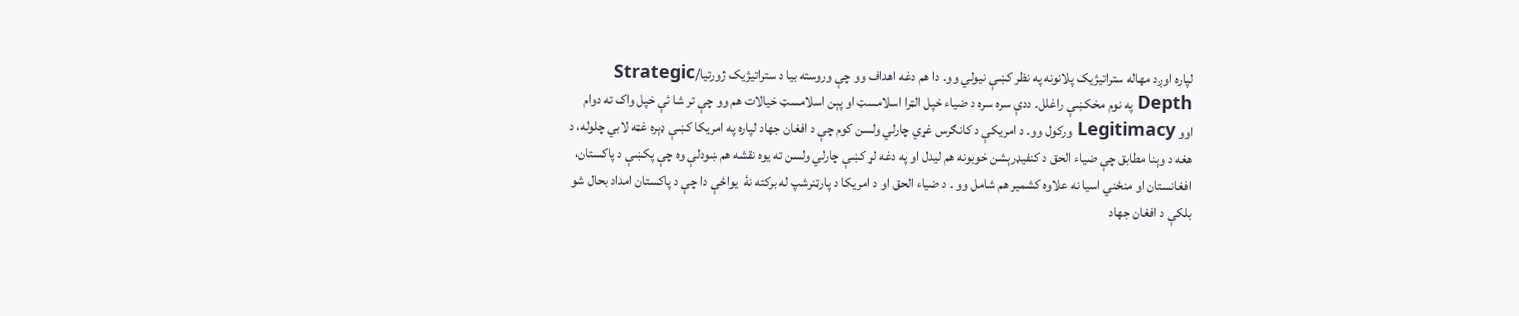لپاره اوږد مهاله ستراتیژیک پلانونه په نظر کښې نيولي وو۔ دا هم دغه اهداف وو چې وروسته بيا د ستراتیژیک ژورتيا/Strategic Depth په نوم مخکښې راغلل۔ ددې سره سره د ضیاء خپل الټرا اسلامسټ او پېن اسلامسټ خيالات هم وو چې تر شا ئې خپل واک ته دوام اوو Legitimacy ورکول وو۔ د امريکې د کانګرس غړي چارلي ولسن کوم چې د افغان جهاد لپاره په امريکا کښې ډېره غټه لابي چلوله، د هغه د وېنا مطابق چې ضياء الحق د کنفيډرېشن خوبونه هم ليدل او په دغه لړ کښې چارلي ولسن ته يوه نقشه هم ښودلې وه چې پکښې د‌ پاکستان، افغانستان او منځني اسيا نه علاوه کشمير هم شامل وو ۔ د ضیاء الحق او د امريکا د پارټنرشپ له برکته نۀ  يواځې دا چې د پاکستان امداد‌ بحال شو بلکې د افغان جهاد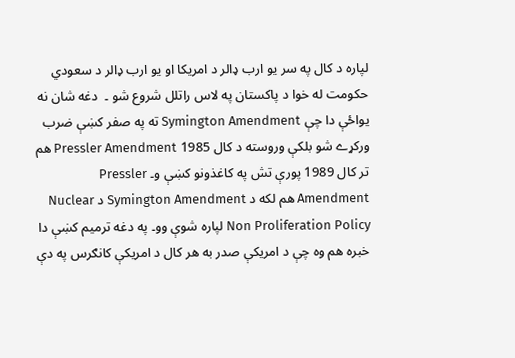لپاره د کال په سر يو ارب ډالر د امريکا او يو ارب ډالر د سعودي حکومت له خوا د پاکستان په لاس راتلل شروع شو ۔  دغه شان نه يواځې دا چې Symington Amendment ته په صفر کښې ضرب ورکړے شو بلکې وروسته د کال 1985 Pressler Amendment هم تر کال 1989 پورې تش په کاغذونو کښې و۔ Pressler Amendment هم لکه د Symington Amendment د Nuclear Non Proliferation Policy لپاره شوې وو۔ په دغه ترميم کښې دا خبره هم وه چې د امريکې صدر به هر کال د امريکې کانګرس په دې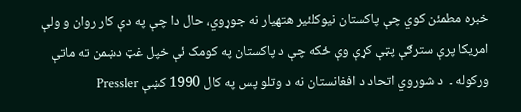خبره مطمئن کوي چې پاکستان نيوکلئير هتهيار نه جوړوي، حال دا چې په دې کار روان و ولې امریکا پرې سترګې پټې کړې وې ځکه چې د پاکستان په کومک ئې خپل غټ دښمن ته ماتې ورکوله ۔  د شوروي اتحاد د افغانستان نه د وتلو پس په کال 1990 کښې Pressler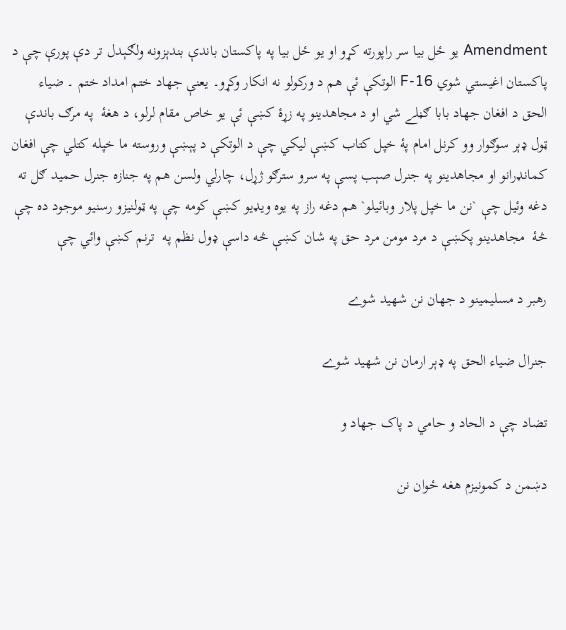Amendment يو ځل بيا سر راپورته کړو او يو ځل بيا په پاکستان باندې بندېزونه ولګېدل تر دې پورې چې د پاکستان اغيستي شوي F-16 الوتکې ئې هم د ورکولو نه انکار وکړو۔ يعنې جهاد ختم امداد ختم ۔ ضياء الحق د افغان جهاد بابا ګڼلے شي او د مجاهدينو په زړۀ کښې ئې يو خاص مقام لرلو، د هغۀ  په مرګ باندې ټول ډېر سوګوار وو کرنل امام پۀ خپل کتاب کښې ليکي چې د الوتکې د پېښې وروسته ما خپله کتلي چې افغان کمانډرانو او مجاهدینو په جنرل صېب پسې په سرو سترګو ژړل، چارلي ولسن هم په جنازه جنرل حميد ګل ته دغه وئيل چې `نن ما خپل پلار وبائيلو` هم دغه راز په يوه ويډيو کښې کومه چې په ټولنیزو رسنیو موجود ده چې څۀ  مجاهدينو پکښې د مرد مومن مرد حق په شان کښې څه داسې ډول نظم په  ترنم کښې وائي چې

رهبر د مسليمينو د جهان نن شهيد شوے

جنرال ضياء الحق په ډېر ارمان نن شهيد شوے

تضاد چې د الحاد و حامي د پاک جهاد و

دښمن د کمونيزم هغه ځوان نن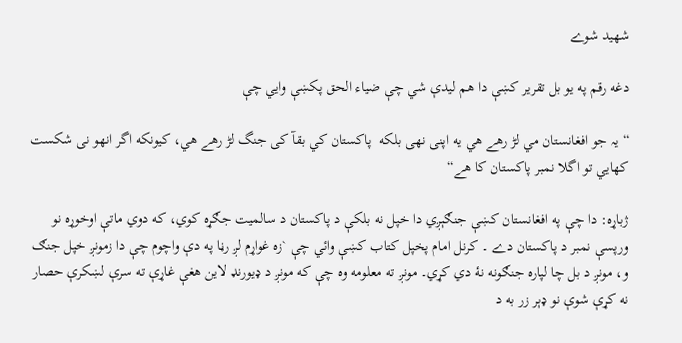شهيد شوے

دغه رقم په يو بل تقرير کښې دا هم ليدې شي چې ضیاء الحق پکښې وايي چې

“ یہ جو افغانستان مي لڑ رهے هي يه اپنی نهی بلکه  پاکستان کي بقآ کی جنگ لڑ رهے هي، کيونکه اگر انهو نی شکست کهايي تو اگلا نمبر پاکستان کا هے“

ژباړه: دا چې په افغانستان کښې جنګېږي دا خپل نه بلکې د پاکستان د سالميت جګړه کوي، که دوي ماتې اوخوړه نو ورپسې نمبر د پاکستان دے ۔ کرنل امام پخپل کتاب کښې وائي چې `زه غواړم لږ رڼا په دې واچوم چې دا زمونږ خپل جنګ و، مونږ د بل چا لپاره جنګونه نۀ دي کړي۔ مونږ ته معلومه وه چې که مونږ د ډيورنډ لاین هغې غاړې ته سرې لښکرې حصار نه کړې شوې نو ډېر زر به د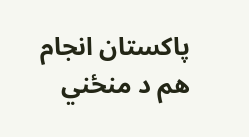پاکستان انجام هم د منځني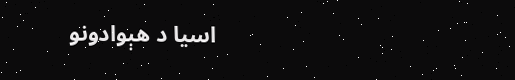اسيا د هېوادونو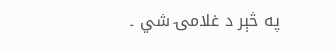په څېر د غلامۍ شي ۔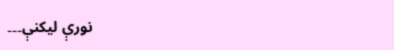نورې ليکنې۔۔۔